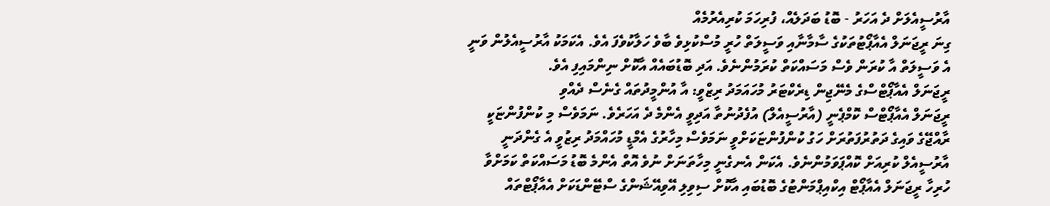އާރުސީއެލަށް ދެ އަހަރު - ބޮޑު ބަދަލެއް، ފުރިހަމަ ކުރިއެރުމެއް
ގިނަ ރީޖަނަލް އެއާޕޯޓުތަކުގެ ސާމާނާއި ވަސީލަތް ހުރީ މުސްކުޅިވެ ބާވެ ހަލާކުވެފަ އެވެ. އެކަމަކު އާރުސީއެލުން ވަނީ އެ ވަސީލަތް އާ ކުރަން ވެސް މަސައްކަތް ކުރަމުންނެވެ. އަދި ބޮޑުބައެއް އާކޮށް ނިންމައިފި އެވެ.
ރީޖަނަލް އެއާޕޯޓްސްގެ މެނޭޖިން ޑިރެކްޓަރު މުހައަމަދު ރިޒްވީ: އާ އުންމީދުތައް ގެނެސް ދެއްވި
ރީޖަނަލް އެއާޕޯޓްސް ކޮމްޕެނީ (އާރުސީއެލް) އުފެދުނުތާ އަދިވީ އެންމެ ދެ އަހަރެވެ. ނަމަވެސް މި ކުންފުންޏަކީ ރާއްޖޭގެ ވައިގެ ދަތުރުފަތުރަށް ހަގު ކުންފުންޏަކަށްވީ ނަމަވެސް މިހާރުގެ އެމްޑީ މުހައްމަދު ރިޒުވީ އެ ގެންދަނީ އާރުސީއެލް ކުރިއަށް ކޮއްޕަވަމުންނެވެ. އެކަން އެނގެނީ މިހާތަނަށް ނުވެ އޮތް އެންމެ ބޮޑު މަސައްކަތް ކަމަށްވާ ހުރިހާ ރީޖަނަލް އެއާޕޯޓް އިކްއިޕްމަންޓުގެ ބޮޑުބައި އާކޮށް ސިވިލި އޭވިއޭޝަންގެ ސްޓޭންޑަކަށް އެއާޕޯޓްތައް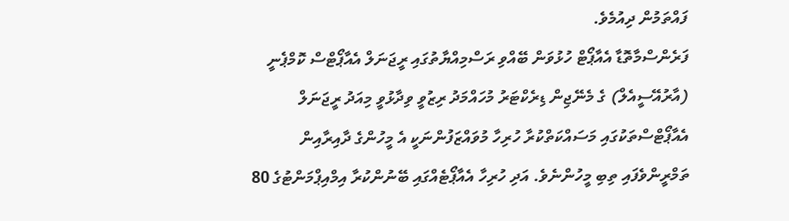ފައްތަމުން ދިއުމެވެ.
ފަރެންސްމާތޮޑާ އެއާޕޯޓް ހުޅުވަން ބޭއްވި ރަސްމިއްޔާތުގައި ރީޖަނަލް އެއާޕޯޓްސް ކޮމްޕެނީ (އާރުއޭސީއެލް) ގެ މެނޭޖިން ޑިރެކްޓަރު މުހައްމަދު ރިޒުވީ ވިދާޅުވީ މިއަދު ރީޖަނަލް އެއާޕޯޓްސްތަކުގައި މަސައްކަތްކުރާ ހުރިހާ މުވައްޒަފުންނަކީ އެ މީހުންގެ ދާއިރާއިން ތަމްރީންވެފައި ތިބި މީހުންނެވެ. އަދި ހުރިހާ އެއާޕޯޓެއްގައި ބޭނުންކުރާ އިމްއިޕްމަންޓުގެ 80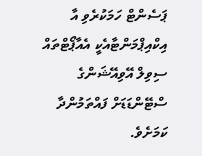ޕަސެންޓް ހަމަކުރެވި އާ އިކްއިޕްމަންޓާއެކީ އެއާޕޯޓްތައް ސިވިލް އޭވިއޭޝަންގެ ސްޓޭންޑަޑަށް ފައްތަމުންދާ ކަމަށެވެ.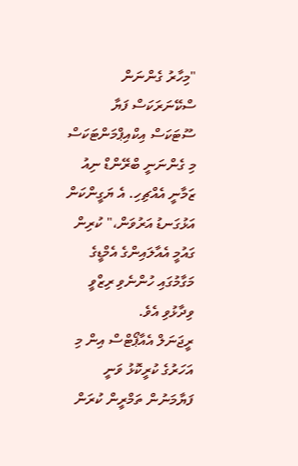"މިހާރު ގެންނަން ސްކޭނަރަކަސް ފަޔާ ސޫޓަކަސް އިކްއިޕްމަންޓަކަސް މި ގެންނަނީ ބްރޭންޑް ނިއު ޒަމާނީ އެއްޗިހި. އެ ޔަގީންކަން އަޅުގަނޑު އަރުވަން،" ކުރިން ގައުމީ އެއާލައިންގެ އެމްޑީގެ މަގާމުގައި ހުންނެވި ރިޒްވީ ވިދާޅުވި އެވެ.
ރީޖަނަލް އެއާޕޯޓްސް އިން މި އަހަރުގެ ކުރީކޮޅު ވަނީ ފަޔާމަނުން ތަމްރީން ކުރަން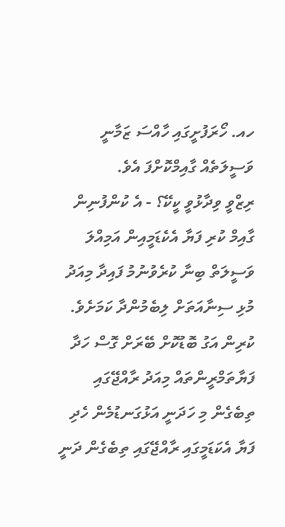ހއ. ހޯރަފުށީގައި ހާއްސަ ޒަމާނީ ވަސީލަތެއް ގާއިމްކޮށްފަ އެވެ.
ރިޒްވީ ވިދާޅުވީ ކީކޭ؟ - އެ ކުންފުނިން ގާއިމް ކުރި ފަޔާ އެކެޑަމީއިން އަމިއްލަ ވަސީލަތް ބިނާ ކުރެވުނުމު ފައިދާ މިއަދު މުޅި ސިނާއަތަށް ލިބެމުންދާ ކަމަށެވެ. ކުރިން އަގު ބޮޑުކޮށް ބޭރަށް ގޮސް ހަދާ ފަޔާތަމްރީންތައް މިއަދު ރާއްޖޭގައި ތިބެގެން މި ހަދަނީ އަޅުގަނޑުމެން ހެދި ފަޔާ އެކަޑަމީގައި ރާއްޖޭގައި ތިބެގެން ދަނީ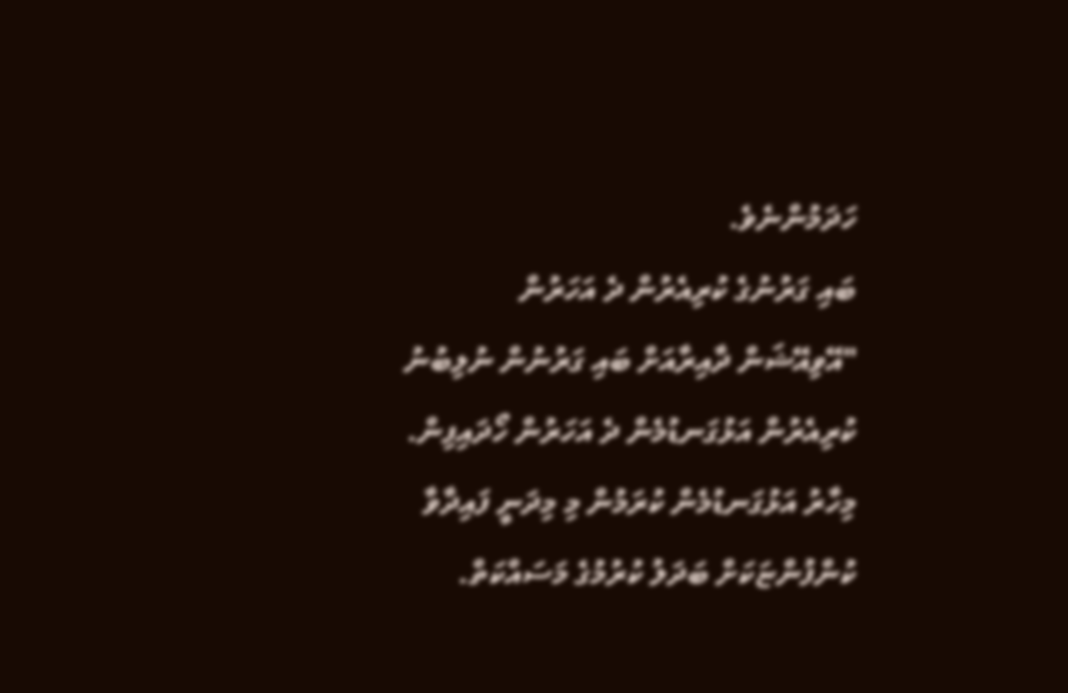ހަދަމުންނެވެ.
ބައި ގަރުނުގެ ކުރިއެރުން ދެ އަހަރުން
"އޭވިއޭޝަން ދާއިރާއަށް ބައި ގަރުނުން ނުލިބުނު ކުރިއެރުން އަޅުގަނޑުމެން ދެ އަހަރުން ހޯދައިފިން. މިހާރު އަޅުގަނޑުމެން ކުރަމުން މި މިދަނީ ފައިދާވާ ކުންފުންޏަކަށް ބަދަލު ކުރުމުގެ މަސައްކަތް.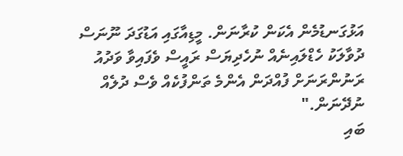އަޅުގަނޑުމެން އެކަން ކުރާނަން. މީޑިއާގައި އަޑުގަދަ ނޫނަސް ދުވާލަކު ހެޑްލައިނެއް ނުހެދިޔަސް ރައީސް ވެފައިވާ ވަދުއު ރަނުންރަނަށް ފުއްދަން އެންމެ ތަންފުކެއް ވެސް ދުލެއް ނުދޭނަން."
ބައި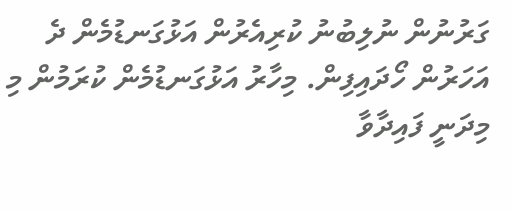ގަރުނުން ނުލިބުނު ކުރިއެރުން އަޅުގަނޑުމެން ދެ އަހަރުން ހޯދައިފިން. މިހާރު އަޅުގަނޑުމެން ކުރަމުން މި މިދަނީ ފައިދާވާ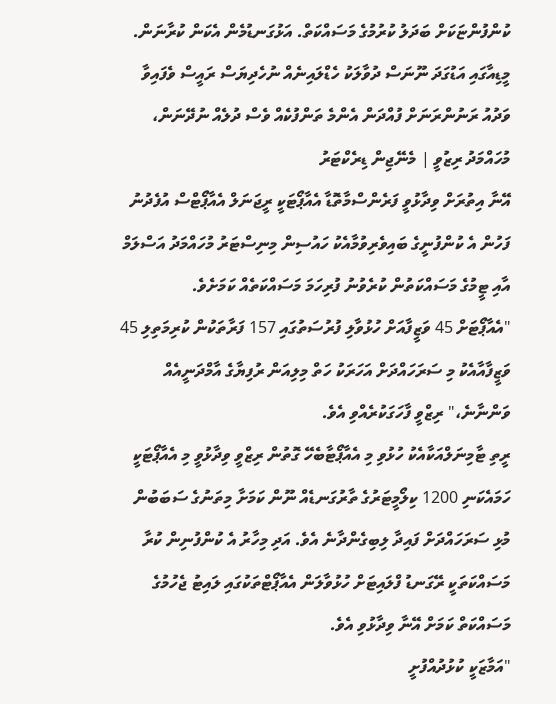ކުންފުންޏަކަށް ބަދަލު ކުރުމުގެ މަސައްކަތް. އަޅުގަނޑުމެން އެކަން ކުރާނަން. މީޑިއާގައި އަޑުގަދަ ނޫނަސް ދުވާލަކު ހެޑްލައިނެއް ނުހެދިޔަސް ރައީސް ވެފައިވާ ވަދުއު ރަނުންރަނަށް ފުއްދަން އެންމެ ތަންފުކެއް ވެސް ދުލެއް ނުދޭނަން،
މުހައްމަދު ރިޒުވީ | މެނޭޖިން ޑިރެކްޓަރު
އޭނާ އިތުރަށް ވިދާޅުވީ ފަރެންސްމާތޮޑާ އެއާޕޯޓަކީ ރީޖަނަލް އެއާޕޯޓްސް އުފެދުނު ފަހުން އެ ކުންފުނީގެ ބައިވެރިވުމާއެކު ހައުސިން މިނިސްޓަރު މުހައްމަދު އަސްލަމް އާއި ޓީމުގެ މަސައްކަތުން ކުރެވުނު ފުރިހަމަ މަސައްކަތެއް ކަމަށެވެ.
"އެއާޕޯޓަށް 45 ވަޒީފާއަށް ހުޅުވާލި ފުރުސަތުގައި 157 ފަރާތަކުން ކުރިމަތިލި 45 ވަޒީފާއާއެކު މި ސަރަހައްދަށް އަހަރަކު ހަތް މިލިއަން ރުފިޔާގެ އާމްދަނީއެއް ވަންނާނެ،" ރިޒްވީ ފާހަގަކުރެއްވި އެވެ.
ރީތި ޓާމިނަލްއަކާއެކު ހުޅުވި މި އެއާޕޯޓާބެހޭ ގޮތުން ރިޒްވީ ވިދާޅުވީ މި އެއާޕޯޓަކީ ހަމައެކަނި 1200 ކިލޯމީޓަރުގެ ތާރުގަނޑެއް ނޫން ކަމަށާ މިތަނުގެ ސަބަބުން މުޅި ސަރަހައްދަށް ފައިދާ ލިބިގެންދާނެ އެވެ. އަދި މިހާރު އެ ކުންފުނިން ކުރާ މަސައްކަތަކީ ރޭގަނޑު ފްލައިޓަށް ހުޅުވާލަން އެއާޕޯޓްތަކުގައި ލައިޓު ޖެހުމުގެ މަސައްކަތް ކަމަށް އޭނާ ވިދާޅުވި އެވެ.
"އަމާޒަކީ ކުޅުދުއްފުށީ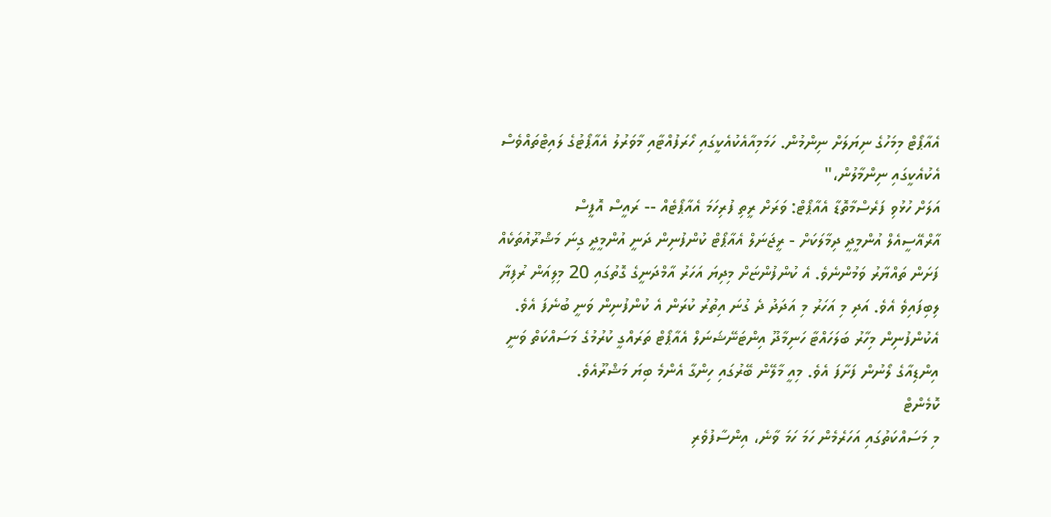އެއާޕޯޓް މިމަހުގެ ނިޔަލަށް ނިންމުން. ހަމަމިއާއެކުއެކީގައި ހޯރަފުއްޓާއި މާވަރުލު އެއާޕޯޓުގެ ލައިޓްތައްވެސް އެކުއެކީގައި ނިންމާލުން،"
އަލަށް ހުޅުވި ފަރެސްމާތޮޑާ އެއާޕޯޓް: ވަރަށް ރީތި ފުރިހަމަ އެއާޕޯޓެއް -- ރައީސް އޮފީސް
އާރްއޭސީއެލް އުންމީދީ ދިމާލަކަށް - ރީޖަނަލް އެއާޕޯޓް ކުންފުނިން ދަނީ އުންމީދީ ގިނަ މަޝްރޫއުތަކެއް ފަށަން ތައްޔާރު ވަމުންނެވެ. އެ ކުންފުންޏަށް މިދިޔަ އަހަރު އާމްދަނީގެ ގޮތުގައި 20 މިލިއަން ރުފިޔާ ލިބިފައިވެ އެވެ. އަދި މި އަހަރު މި އަދަދު ދެ ގުނަ އިތުރު ކުރަން އެ ކުންފުނިން ވަނީ ބުނެފަ އެވެ. އެކުންފުނިން މިހާރު ބަލަހައްޓާ ހަނިމާދޫ އިންޓަނޭޝަނަލް އެއާޕޯޓް ތަރައްގީ ކުރުމުގެ މަސައްކަތް ވަނީ އިންޑިއާގެ ލޯނުން ފަށާފަ އެވެ. މިއީ މާލޭން ބޭރުގައި ހިންގާ އެންމެ ބިޔަ މަޝްރޫއެވެ.
ކޮމެންޓް
މި މަސައްކަތުގައި އަހަރެމެން ހަމަ ހަމަ ވާނެ، އިންސާފުވެރި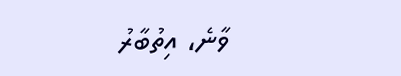ވާނެ، އިތުބާރު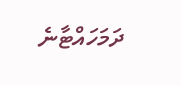ދަމަހައްޓާނެ